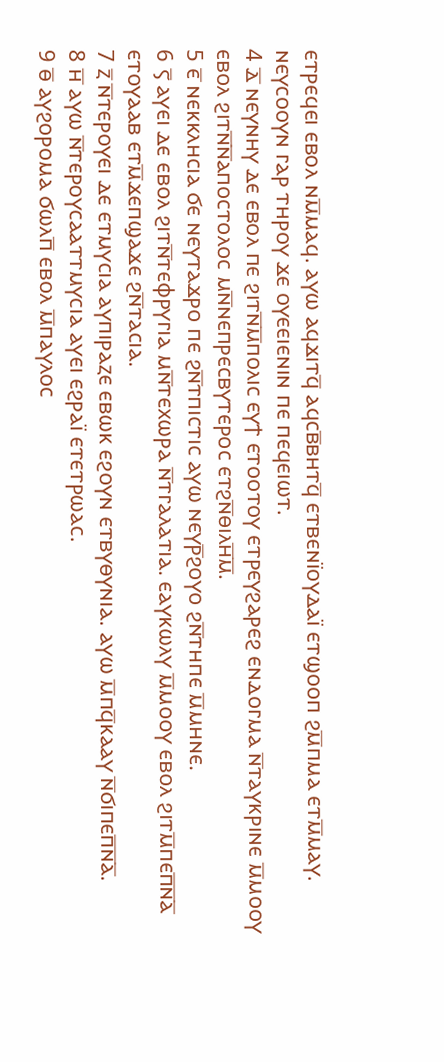ⲉⲧⲣⲉϥⲉⲓ ⲉⲃⲟⲗ ⲛⲙ̅ⲙⲁϥ. ⲁⲩⲱ ⲁϥϫⲓⲧϥ̅ ⲁϥⲥⲃ̅ⲃⲏⲧϥ̅ ⲉⲧⲃⲉⲛⲓ̈ⲟⲩⲇⲁⲓ̈ ⲉⲧϣⲟⲟⲡ ϩⲙ̅ⲡⲙⲁ ⲉⲧⲙ̅ⲙⲁⲩ. ⲛⲉⲩⲥⲟⲟⲩⲛ ⲅⲁⲣ ⲧⲏⲣⲟⲩ ϫⲉ ⲟⲩⲉⲉⲓⲉⲛⲓⲛ ⲡⲉ ⲡⲉϥⲉⲓⲱⲧ.
4 ⲇ̅ ⲛⲉⲩⲛⲏⲩ ⲇⲉ ⲉⲃⲟⲗ ⲡⲉ ϩⲓⲧⲛ̅ⲙ̅ⲡⲟⲗⲓⲥ ⲉⲩϯ ⲉⲧⲟⲟⲧⲟⲩ ⲉⲧⲣⲉⲩϩⲁⲣⲉϩ ⲉⲛⲇⲟⲅⲙⲁ ⲛ̅ⲧⲁⲩⲕⲣⲓⲛⲉ ⲙ̅ⲙⲟⲟⲩ ⲉⲃⲟⲗ ϩⲓⲧⲛ̅ⲛ̅ⲁⲡⲟⲥⲧⲟⲗⲟⲥ ⲙⲛ̅ⲛⲉⲡⲣⲉⲥⲃⲩⲧⲉⲣⲟⲥ ⲉⲧϩⲛ̅ⲑⲓⲗⲏ̅ⲙ̅.
5 ⲉ̅ ⲛⲉⲕⲕⲗⲏⲥⲓⲁ ϭⲉ ⲛⲉⲩⲧⲁϫⲣⲟ ⲡⲉ ϩⲛ̅ⲧⲡⲓⲥⲧⲓⲥ ⲁⲩⲱ ⲛⲉⲩⲣ̅ϩⲟⲩⲟ ϩⲛ̅ⲧⲏⲡⲉ ⲙ̅ⲙⲏⲛⲉ.
6 ⲋ̅ ⲁⲩⲉⲓ ⲇⲉ ⲉⲃⲟⲗ ϩⲓⲧⲛ̅ⲧⲉⲫⲣⲩⲅⲓⲁ ⲙⲛ̅ⲧⲉⲭⲱⲣⲁ ⲛ̅ⲧⲅⲁⲗⲁⲧⲓⲁ. ⲉⲁⲩⲕⲱⲗⲩ ⲙ̅ⲙⲟⲟⲩ ⲉⲃⲟⲗ ϩⲓⲧⲙ̅ⲡⲉⲡ̅ⲛ̅ⲁ̅ ⲉⲧⲟⲩⲁⲁⲃ ⲉⲧⲙ̅ϫⲉⲡϣⲁϫⲉ ϩⲛ̅ⲧⲁⲥⲓⲁ.
7 ⲍ̅ ⲛ̅ⲧⲉⲣⲟⲩⲉⲓ ⲇⲉ ⲉⲧⲙⲩⲥⲓⲁ ⲁⲩⲡⲓⲣⲁⲍⲉ ⲉⲃⲱⲕ ⲉϩⲟⲩⲛ ⲉⲧⲃⲩⲑⲩⲛⲓⲁ. ⲁⲩⲱ ⲙ̅ⲡϥ̅ⲕⲁⲁⲩ ⲛ̅ϭⲓⲡⲉⲡ̅ⲛ̅ⲁ̅.
8 ⲏ̅ ⲁⲩⲱ ⲛ̅ⲧⲉⲣⲟⲩⲥⲁⲁⲧⲧⲙⲩⲥⲓⲁ ⲁⲩⲉⲓ ⲉϩⲣⲁⲓ̈ ⲉⲧⲉⲧⲣⲱⲁⲥ.
9 ⲑ̅ ⲁⲩϩⲟⲣⲟⲙⲁ ϭⲱⲗⲡ̅ ⲉⲃⲟⲗ ⲙ̅ⲡⲁⲩⲗⲟⲥ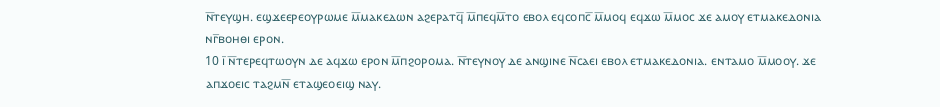ⲛ̅ⲧⲉⲩϣⲏ. ⲉϣϫⲉⲉⲣⲉⲟⲩⲣⲱⲙⲉ ⲙ̅ⲙⲁⲕⲉⲇⲱⲛ ⲁϩⲉⲣⲁⲧϥ̅ ⲙ̅ⲡⲉϥⲙ̅ⲧⲟ ⲉⲃⲟⲗ ⲉϥⲥⲟⲡⲥ̅ ⲙ̅ⲙⲟϥ ⲉϥϫⲱ ⲙ̅ⲙⲟⲥ ϫⲉ ⲁⲙⲟⲩ ⲉⲧⲙⲁⲕⲉⲇⲟⲛⲓⲁ ⲛⲅ̅ⲃⲟⲏⲑⲓ ⲉⲣⲟⲛ.
10 ⲓ̅ ⲛ̅ⲧⲉⲣⲉϥⲧⲱⲟⲩⲛ ⲇⲉ ⲁϥϫⲱ ⲉⲣⲟⲛ ⲙ̅ⲡϩⲟⲣⲟⲙⲁ. ⲛ̅ⲧⲉⲩⲛⲟⲩ ⲇⲉ ⲁⲛϣⲓⲛⲉ ⲛ̅ⲥⲁⲉⲓ ⲉⲃⲟⲗ ⲉⲧⲙⲁⲕⲉⲇⲟⲛⲓⲁ. ⲉⲛⲧⲁⲙⲟ ⲙ̅ⲙⲟⲟⲩ. ϫⲉ ⲁⲡϫⲟⲉⲓⲥ ⲧⲁϩⲙⲛ̅ ⲉⲧⲁϣⲉⲟⲉⲓϣ ⲛⲁⲩ.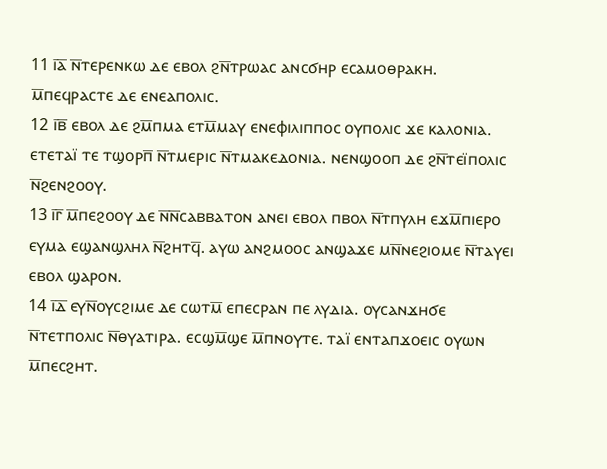11 ⲓ̅ⲁ̅ ⲛ̅ⲧⲉⲣⲉⲛⲕⲱ ⲇⲉ ⲉⲃⲟⲗ ϩⲛ̅ⲧⲣⲱⲁⲥ ⲁⲛⲥϭⲏⲣ ⲉⲥⲁⲙⲟⲑⲣⲁⲕⲏ. ⲙ̅ⲡⲉϥⲣⲁⲥⲧⲉ ⲇⲉ ⲉⲛⲉⲁⲡⲟⲗⲓⲥ.
12 ⲓ̅ⲃ̅ ⲉⲃⲟⲗ ⲇⲉ ϩⲙ̅ⲡⲙⲁ ⲉⲧⲙ̅ⲙⲁⲩ ⲉⲛⲉⲫⲓⲗⲓⲡⲡⲟⲥ ⲟⲩⲡⲟⲗⲓⲥ ϫⲉ ⲕⲁⲗⲟⲛⲓⲁ. ⲉⲧⲉⲧⲁⲓ̈ ⲧⲉ ⲧϣⲟⲣⲡ̅ ⲛ̅ⲧⲙⲉⲣⲓⲥ ⲛ̅ⲧⲙⲁⲕⲉⲇⲟⲛⲓⲁ. ⲛⲉⲛϣⲟⲟⲡ ⲇⲉ ϩⲛ̅ⲧⲉⲓ̈ⲡⲟⲗⲓⲥ ⲛ̅ϩⲉⲛϩⲟⲟⲩ.
13 ⲓ̅ⲅ̅ ⲙ̅ⲡⲉϩⲟⲟⲩ ⲇⲉ ⲛ̅ⲛ̅ⲥⲁⲃⲃⲁⲧⲟⲛ ⲁⲛⲉⲓ ⲉⲃⲟⲗ ⲡⲃⲟⲗ ⲛ̅ⲧⲡⲩⲗⲏ ⲉϫⲙ̅ⲡⲓⲉⲣⲟ ⲉⲩⲙⲁ ⲉϣⲁⲛϣⲗⲏⲗ ⲛ̅ϩⲏⲧϥ̅. ⲁⲩⲱ ⲁⲛϩⲙⲟⲟⲥ ⲁⲛϣⲁϫⲉ ⲙⲛ̅ⲛⲉϩⲓⲟⲙⲉ ⲛ̅ⲧⲁⲩⲉⲓ ⲉⲃⲟⲗ ϣⲁⲣⲟⲛ.
14 ⲓ̅ⲇ̅ ⲉⲩⲛ̅ⲟⲩⲥϩⲓⲙⲉ ⲇⲉ ⲥⲱⲧⲙ̅ ⲉⲡⲉⲥⲣⲁⲛ ⲡⲉ ⲗⲩⲇⲓⲁ. ⲟⲩⲥⲁⲛϫⲏϭⲉ ⲛ̅ⲧⲉⲧⲡⲟⲗⲓⲥ ⲛ̅ⲑⲩⲁⲧⲓⲣⲁ. ⲉⲥϣⲙ̅ϣⲉ ⲙ̅ⲡⲛⲟⲩⲧⲉ. ⲧⲁⲓ̈ ⲉⲛⲧⲁⲡϫⲟⲉⲓⲥ ⲟⲩⲱⲛ ⲙ̅ⲡⲉⲥϩⲏⲧ.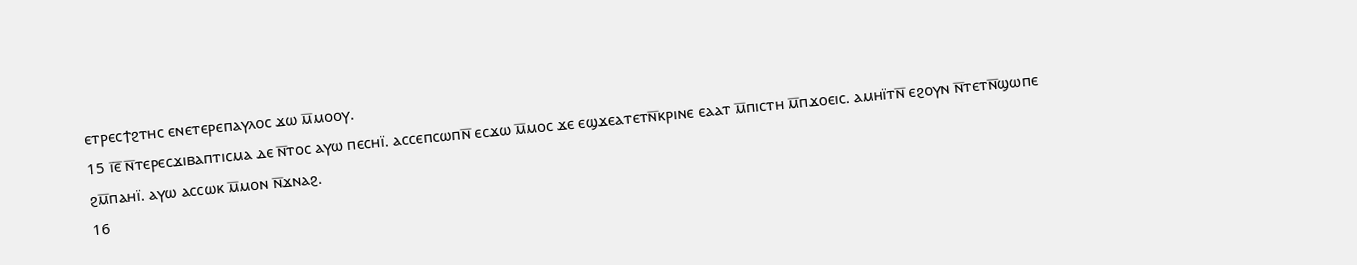ⲉⲧⲣⲉⲥϯϩⲧⲏⲥ ⲉⲛⲉⲧⲉⲣⲉⲡⲁⲩⲗⲟⲥ ϫⲱ ⲙ̅ⲙⲟⲟⲩ.
15 ⲓ̅ⲉ̅ ⲛ̅ⲧⲉⲣⲉⲥϫⲓⲃⲁⲡⲧⲓⲥⲙⲁ ⲇⲉ ⲛ̅ⲧⲟⲥ ⲁⲩⲱ ⲡⲉⲥⲏⲓ̈. ⲁⲥⲥⲉⲡⲥⲱⲡⲛ̅ ⲉⲥϫⲱ ⲙ̅ⲙⲟⲥ ϫⲉ ⲉϣϫⲉⲁⲧⲉⲧⲛ̅ⲕⲣⲓⲛⲉ ⲉⲁⲁⲧ ⲙ̅ⲡⲓⲥⲧⲏ ⲙ̅ⲡϫⲟⲉⲓⲥ. ⲁⲙⲏⲓ̈ⲧⲛ̅ ⲉϩⲟⲩⲛ ⲛ̅ⲧⲉⲧⲛ̅ϣⲱⲡⲉ ϩⲙ̅ⲡⲁⲏⲓ̈. ⲁⲩⲱ ⲁⲥⲥⲱⲕ ⲙ̅ⲙⲟⲛ ⲛ̅ϫⲛⲁϩ.
16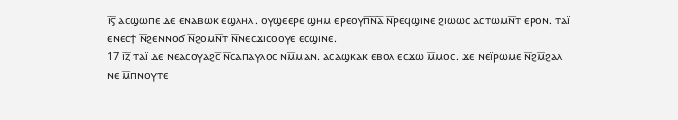ⲓ̅ⲋ̅ ⲁⲥϣⲱⲡⲉ ⲇⲉ ⲉⲛⲁⲃⲱⲕ ⲉϣⲗⲏⲗ. ⲟⲩϣⲉⲉⲣⲉ ϣⲏⲙ ⲉⲣⲉⲟⲩⲡ̅ⲛ̅ⲁ̅ ⲛ̅ⲣⲉϥϣⲓⲛⲉ ϩⲓⲱⲱⲥ ⲁⲥⲧⲱⲙⲛ̅ⲧ ⲉⲣⲟⲛ. ⲧⲁⲓ̈ ⲉⲛⲉⲥϯ ⲛ̅ϩⲉⲛⲛⲟϭ ⲛ̅ϩⲟⲙⲛ̅ⲧ ⲛ̅ⲛⲉⲥϫⲓⲥⲟⲟⲩⲉ ⲉⲥϣⲓⲛⲉ.
17 ⲓ̅ⲍ̅ ⲧⲁⲓ̈ ⲇⲉ ⲛⲉⲁⲥⲟⲩⲁϩⲥ̅ ⲛ̅ⲥⲁⲡⲁⲩⲗⲟⲥ ⲛⲙ̅ⲙⲁⲛ. ⲁⲥⲁϣⲕⲁⲕ ⲉⲃⲟⲗ ⲉⲥϫⲱ ⲙ̅ⲙⲟⲥ. ϫⲉ ⲛⲉⲓ̈ⲣⲱⲙⲉ ⲛ̅ϩⲙ̅ϩⲁⲗ ⲛⲉ ⲙ̅ⲡⲛⲟⲩⲧⲉ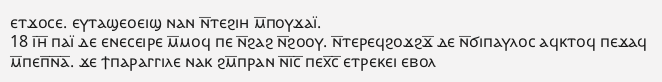ⲉⲧϫⲟⲥⲉ. ⲉⲩⲧⲁϣⲉⲟⲉⲓϣ ⲛⲁⲛ ⲛ̅ⲧⲉϩⲓⲏ ⲙ̅ⲡⲟⲩϫⲁⲓ̈.
18 ⲓ̅ⲏ̅ ⲡⲁⲓ̈ ⲇⲉ ⲉⲛⲉⲥⲉⲓⲣⲉ ⲙ̅ⲙⲟϥ ⲡⲉ ⲛ̅ϩⲁϩ ⲛ̅ϩⲟⲟⲩ. ⲛ̅ⲧⲉⲣⲉϥϩⲟϫϩϫ̅ ⲇⲉ ⲛ̅ϭⲓⲡⲁⲩⲗⲟⲥ ⲁϥⲕⲧⲟϥ ⲡⲉϫⲁϥ ⲙ̅ⲡⲉⲡ̅ⲛ̅ⲁ̅. ϫⲉ ϯⲡⲁⲣⲁⲅⲅⲓⲗⲉ ⲛⲁⲕ ϩⲙ̅ⲡⲣⲁⲛ ⲛ̅ⲓ̅ⲥ̅ ⲡⲉⲭ̅ⲥ̅ ⲉⲧⲣⲉⲕⲉⲓ ⲉⲃⲟⲗ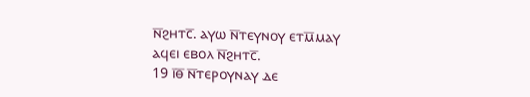ⲛ̅ϩⲏⲧⲥ̅. ⲁⲩⲱ ⲛ̅ⲧⲉⲩⲛⲟⲩ ⲉⲧⲙ̅ⲙⲁⲩ ⲁϥⲉⲓ ⲉⲃⲟⲗ ⲛ̅ϩⲏⲧⲥ̅.
19 ⲓ̅ⲑ̅ ⲛ̅ⲧⲉⲣⲟⲩⲛⲁⲩ ⲇⲉ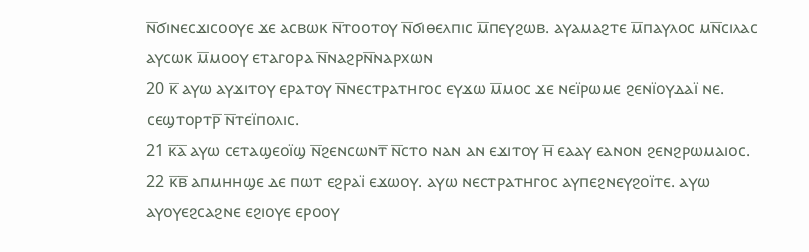ⲛ̅ϭⲓⲛⲉⲥϫⲓⲥⲟⲟⲩⲉ ϫⲉ ⲁⲥⲃⲱⲕ ⲛ̅ⲧⲟⲟⲧⲟⲩ ⲛ̅ϭⲓⲑⲉⲗⲡⲓⲥ ⲙ̅ⲡⲉⲩϩⲱⲃ. ⲁⲩⲁⲙⲁϩⲧⲉ ⲙ̅ⲡⲁⲩⲗⲟⲥ ⲙⲛ̅ⲥⲓⲗⲁⲥ ⲁⲩⲥⲱⲕ ⲙ̅ⲙⲟⲟⲩ ⲉⲧⲁⲅⲟⲣⲁ ⲛ̅ⲛⲁϩⲣⲛ̅ⲛⲁⲣⲭⲱⲛ
20 ⲕ̅ ⲁⲩⲱ ⲁⲩϫⲓⲧⲟⲩ ⲉⲣⲁⲧⲟⲩ ⲛ̅ⲛⲉⲥⲧⲣⲁⲧⲏⲅⲟⲥ ⲉⲩϫⲱ ⲙ̅ⲙⲟⲥ ϫⲉ ⲛⲉⲓ̈ⲣⲱⲙⲉ ϩⲉⲛⲓ̈ⲟⲩⲇⲁⲓ̈ ⲛⲉ. ⲥⲉϣⲧⲟⲣⲧⲣ̅ ⲛ̅ⲧⲉⲓ̈ⲡⲟⲗⲓⲥ.
21 ⲕ̅ⲁ̅ ⲁⲩⲱ ⲥⲉⲧⲁϣⲉⲟⲓ̈ϣ ⲛ̅ϩⲉⲛⲥⲱⲛⲧ̅ ⲛ̅ⲥⲧⲟ ⲛⲁⲛ ⲁⲛ ⲉϫⲓⲧⲟⲩ ⲏ̅ ⲉⲁⲁⲩ ⲉⲁⲛⲟⲛ ϩⲉⲛϩⲣⲱⲙⲁⲓⲟⲥ.
22 ⲕ̅ⲃ̅ ⲁⲡⲙⲏⲏϣⲉ ⲇⲉ ⲡⲱⲧ ⲉϩⲣⲁⲓ̈ ⲉϫⲱⲟⲩ. ⲁⲩⲱ ⲛⲉⲥⲧⲣⲁⲧⲏⲅⲟⲥ ⲁⲩⲡⲉϩⲛⲉⲩϩⲟⲓ̈ⲧⲉ. ⲁⲩⲱ ⲁⲩⲟⲩⲉϩⲥⲁϩⲛⲉ ⲉϩⲓⲟⲩⲉ ⲉⲣⲟⲟⲩ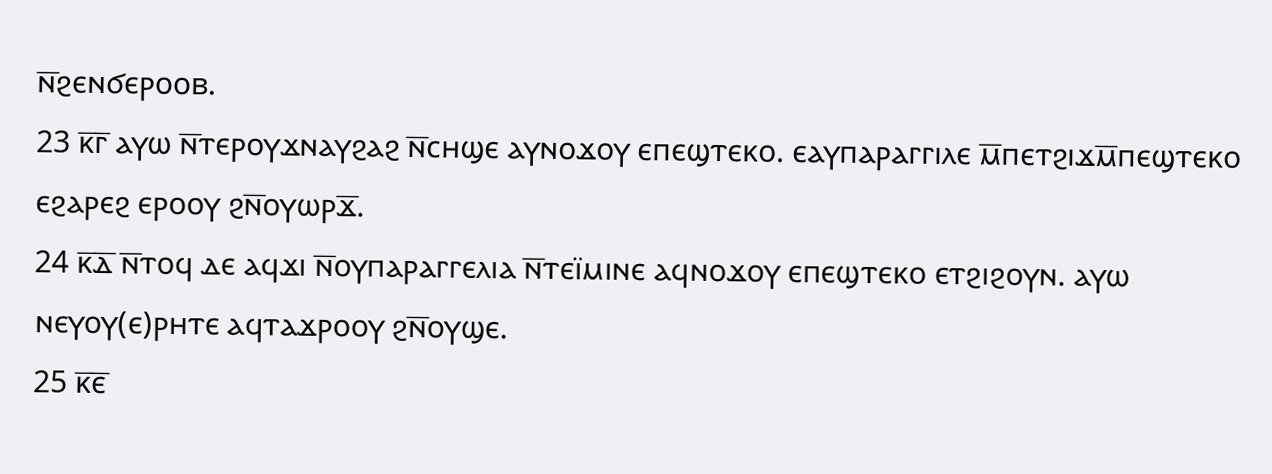ⲛ̅ϩⲉⲛϭⲉⲣⲟⲟⲃ.
23 ⲕ̅ⲅ̅ ⲁⲩⲱ ⲛ̅ⲧⲉⲣⲟⲩϫⲛⲁⲩϩⲁϩ ⲛ̅ⲥⲏϣⲉ ⲁⲩⲛⲟϫⲟⲩ ⲉⲡⲉϣⲧⲉⲕⲟ. ⲉⲁⲩⲡⲁⲣⲁⲅⲅⲓⲗⲉ ⲙ̅ⲡⲉⲧϩⲓϫⲙ̅ⲡⲉϣⲧⲉⲕⲟ ⲉϩⲁⲣⲉϩ ⲉⲣⲟⲟⲩ ϩⲛ̅ⲟⲩⲱⲣϫ̅.
24 ⲕ̅ⲇ̅ ⲛ̅ⲧⲟϥ ⲇⲉ ⲁϥϫⲓ ⲛ̅ⲟⲩⲡⲁⲣⲁⲅⲅⲉⲗⲓⲁ ⲛ̅ⲧⲉⲓ̈ⲙⲓⲛⲉ ⲁϥⲛⲟϫⲟⲩ ⲉⲡⲉϣⲧⲉⲕⲟ ⲉⲧϩⲓϩⲟⲩⲛ. ⲁⲩⲱ ⲛⲉⲩⲟⲩ(ⲉ)ⲣⲏⲧⲉ ⲁϥⲧⲁϫⲣⲟⲟⲩ ϩⲛ̅ⲟⲩϣⲉ.
25 ⲕ̅ⲉ̅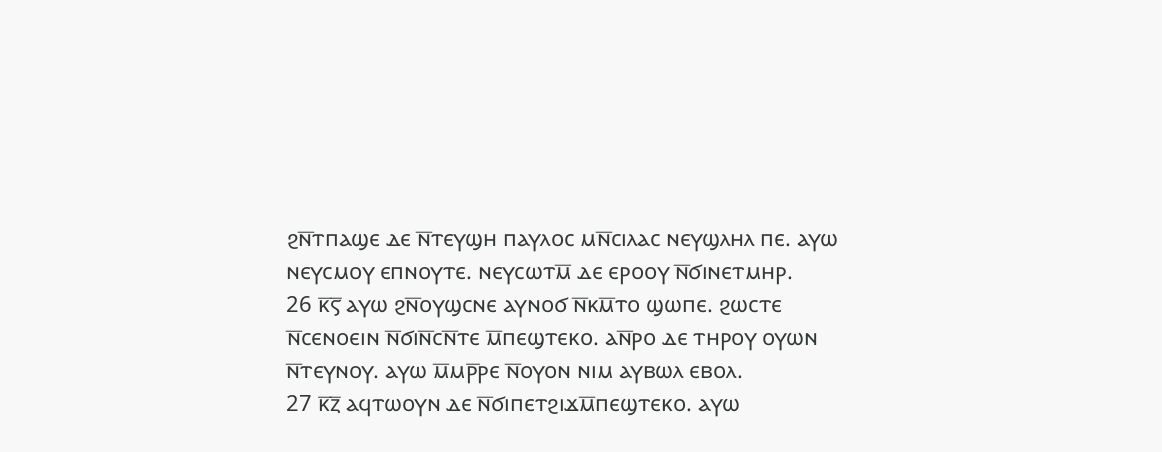ϩⲛ̅ⲧⲡⲁϣⲉ ⲇⲉ ⲛ̅ⲧⲉⲩϣⲏ ⲡⲁⲩⲗⲟⲥ ⲙⲛ̅ⲥⲓⲗⲁⲥ ⲛⲉⲩϣⲗⲏⲗ ⲡⲉ. ⲁⲩⲱ ⲛⲉⲩⲥⲙⲟⲩ ⲉⲡⲛⲟⲩⲧⲉ. ⲛⲉⲩⲥⲱⲧⲙ̅ ⲇⲉ ⲉⲣⲟⲟⲩ ⲛ̅ϭⲓⲛⲉⲧⲙⲏⲣ.
26 ⲕ̅ⲋ̅ ⲁⲩⲱ ϩⲛ̅ⲟⲩϣⲥⲛⲉ ⲁⲩⲛⲟϭ ⲛ̅ⲕⲙ̅ⲧⲟ ϣⲱⲡⲉ. ϩⲱⲥⲧⲉ ⲛ̅ⲥⲉⲛⲟⲉⲓⲛ ⲛ̅ϭⲓⲛ̅ⲥⲛ̅ⲧⲉ ⲙ̅ⲡⲉϣⲧⲉⲕⲟ. ⲁⲛ̅ⲣⲟ ⲇⲉ ⲧⲏⲣⲟⲩ ⲟⲩⲱⲛ ⲛ̅ⲧⲉⲩⲛⲟⲩ. ⲁⲩⲱ ⲙ̅ⲙⲣ̅ⲣⲉ ⲛ̅ⲟⲩⲟⲛ ⲛⲓⲙ ⲁⲩⲃⲱⲗ ⲉⲃⲟⲗ.
27 ⲕ̅ⲍ̅ ⲁϥⲧⲱⲟⲩⲛ ⲇⲉ ⲛ̅ϭⲓⲡⲉⲧϩⲓϫⲙ̅ⲡⲉϣⲧⲉⲕⲟ. ⲁⲩⲱ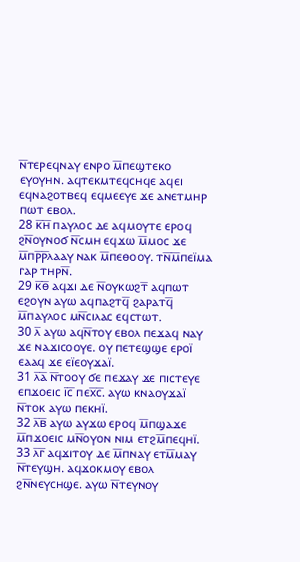ⲛ̅ⲧⲉⲣⲉϥⲛⲁⲩ ⲉⲛⲣⲟ ⲙ̅ⲡⲉϣⲧⲉⲕⲟ ⲉⲩⲟⲩⲏⲛ. ⲁϥⲧⲉⲕⲙⲧⲉϥⲥⲏϥⲉ ⲁϥⲉⲓ ⲉϥⲛⲁϩⲟⲧⲃⲉϥ ⲉϥⲙⲉⲉⲩⲉ ϫⲉ ⲁⲛⲉⲧⲙⲏⲣ ⲡⲱⲧ ⲉⲃⲟⲗ.
28 ⲕ̅ⲏ̅ ⲡⲁⲩⲗⲟⲥ ⲇⲉ ⲁϥⲙⲟⲩⲧⲉ ⲉⲣⲟϥ ϩⲛ̅ⲟⲩⲛⲟϭ ⲛ̅ⲥⲙⲏ ⲉϥϫⲱ ⲙ̅ⲙⲟⲥ ϫⲉ ⲙ̅ⲡⲣ̅ⲣ̅ⲗⲁⲁⲩ ⲛⲁⲕ ⲙ̅ⲡⲉⲑⲟⲟⲩ. ⲧⲛ̅ⲙ̅ⲡⲉⲓ̈ⲙⲁ ⲅⲁⲣ ⲧⲏⲣⲛ̅.
29 ⲕ̅ⲑ̅ ⲁϥϫⲓ ⲇⲉ ⲛ̅ⲟⲩⲕⲱϩⲧ̅ ⲁϥⲡⲱⲧ ⲉϩⲟⲩⲛ ⲁⲩⲱ ⲁϥⲡⲁϩⲧϥ̅ ϩⲁⲣⲁⲧϥ̅ ⲙ̅ⲡⲁⲩⲗⲟⲥ ⲙⲛ̅ⲥⲓⲗⲁⲥ ⲉϥⲥⲧⲱⲧ.
30 ⲗ̅ ⲁⲩⲱ ⲁϥⲛ̅ⲧⲟⲩ ⲉⲃⲟⲗ ⲡⲉϫⲁϥ ⲛⲁⲩ ϫⲉ ⲛⲁϫⲓⲥⲟⲟⲩⲉ. ⲟⲩ ⲡⲉⲧⲉϣϣⲉ ⲉⲣⲟⲓ̈ ⲉⲁⲁϥ ϫⲉ ⲉⲓ̈ⲉⲟⲩϫⲁⲓ̈.
31 ⲗ̅ⲁ̅ ⲛ̅ⲧⲟⲟⲩ ϭⲉ ⲡⲉϫⲁⲩ ϫⲉ ⲡⲓⲥⲧⲉⲩⲉ ⲉⲡϫⲟⲉⲓⲥ ⲓ̅ⲥ̅ ⲡⲉⲭ̅ⲥ̅. ⲁⲩⲱ ⲕⲛⲁⲟⲩϫⲁⲓ̈ ⲛ̅ⲧⲟⲕ ⲁⲩⲱ ⲡⲉⲕⲏⲓ̈.
32 ⲗ̅ⲃ̅ ⲁⲩⲱ ⲁⲩϫⲱ ⲉⲣⲟϥ ⲙ̅ⲡϣⲁϫⲉ ⲙ̅ⲡϫⲟⲉⲓⲥ ⲙⲛ̅ⲟⲩⲟⲛ ⲛⲓⲙ ⲉⲧϩⲙ̅ⲡⲉϥⲏⲓ̈.
33 ⲗ̅ⲅ̅ ⲁϥϫⲓⲧⲟⲩ ⲇⲉ ⲙ̅ⲡⲛⲁⲩ ⲉⲧⲙ̅ⲙⲁⲩ ⲛ̅ⲧⲉⲩϣⲏ. ⲁϥϫⲟⲕⲙⲟⲩ ⲉⲃⲟⲗ ϩⲛ̅ⲛⲉⲩⲥⲏϣⲉ. ⲁⲩⲱ ⲛ̅ⲧⲉⲩⲛⲟⲩ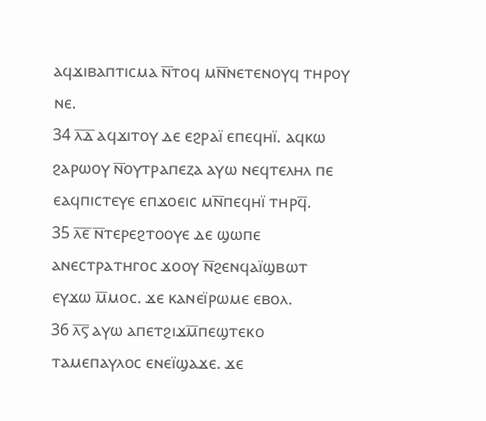ⲁϥϫⲓⲃⲁⲡⲧⲓⲥⲙⲁ ⲛ̅ⲧⲟϥ ⲙⲛ̅ⲛⲉⲧⲉⲛⲟⲩϥ ⲧⲏⲣⲟⲩ ⲛⲉ.
34 ⲗ̅ⲇ̅ ⲁϥϫⲓⲧⲟⲩ ⲇⲉ ⲉϩⲣⲁⲓ̈ ⲉⲡⲉϥⲏⲓ̈. ⲁϥⲕⲱ ϩⲁⲣⲱⲟⲩ ⲛ̅ⲟⲩⲧⲣⲁⲡⲉⲍⲁ ⲁⲩⲱ ⲛⲉϥⲧⲉⲗⲏⲗ ⲡⲉ ⲉⲁϥⲡⲓⲥⲧⲉⲩⲉ ⲉⲡϫⲟⲉⲓⲥ ⲙⲛ̅ⲡⲉϥⲏⲓ̈ ⲧⲏⲣϥ̅.
35 ⲗ̅ⲉ̅ ⲛ̅ⲧⲉⲣⲉϩⲧⲟⲟⲩⲉ ⲇⲉ ϣⲱⲡⲉ ⲁⲛⲉⲥⲧⲣⲁⲧⲏⲅⲟⲥ ϫⲟⲟⲩ ⲛ̅ϩⲉⲛϥⲁⲓ̈ϣⲃⲱⲧ ⲉⲩϫⲱ ⲙ̅ⲙⲟⲥ. ϫⲉ ⲕⲁⲛⲉⲓ̈ⲣⲱⲙⲉ ⲉⲃⲟⲗ.
36 ⲗ̅ⲋ̅ ⲁⲩⲱ ⲁⲡⲉⲧϩⲓϫⲙ̅ⲡⲉϣⲧⲉⲕⲟ ⲧⲁⲙⲉⲡⲁⲩⲗⲟⲥ ⲉⲛⲉⲓ̈ϣⲁϫⲉ. ϫⲉ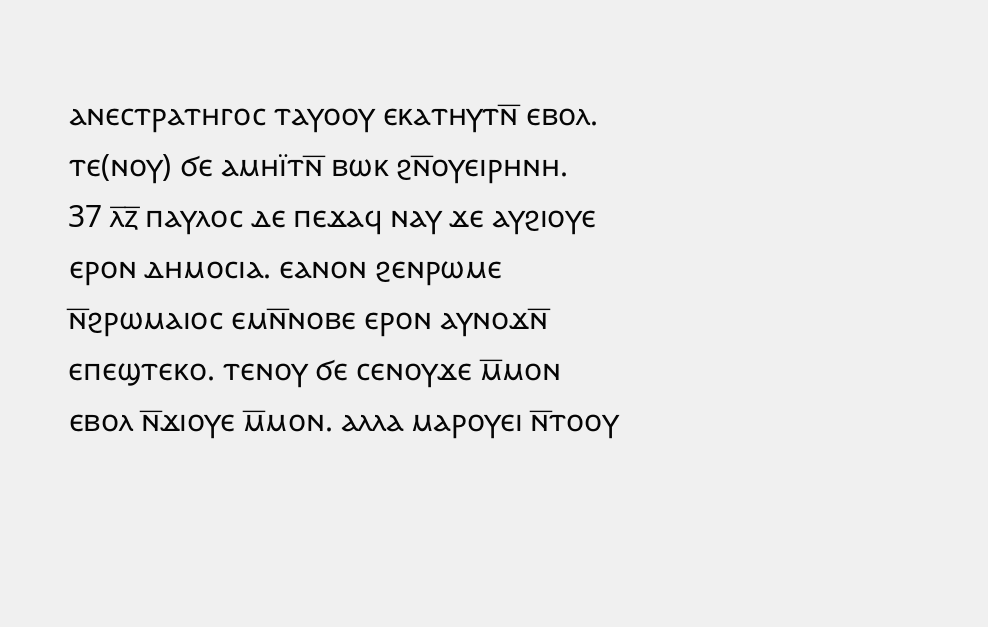ⲁⲛⲉⲥⲧⲣⲁⲧⲏⲅⲟⲥ ⲧⲁⲩⲟⲟⲩ ⲉⲕⲁⲧⲏⲩⲧⲛ̅ ⲉⲃⲟⲗ. ⲧⲉ(ⲛⲟⲩ) ϭⲉ ⲁⲙⲏⲓ̈ⲧⲛ̅ ⲃⲱⲕ ϩⲛ̅ⲟⲩⲉⲓⲣⲏⲛⲏ.
37 ⲗ̅ⲍ̅ ⲡⲁⲩⲗⲟⲥ ⲇⲉ ⲡⲉϫⲁϥ ⲛⲁⲩ ϫⲉ ⲁⲩϩⲓⲟⲩⲉ ⲉⲣⲟⲛ ⲇⲏⲙⲟⲥⲓⲁ. ⲉⲁⲛⲟⲛ ϩⲉⲛⲣⲱⲙⲉ ⲛ̅ϩⲣⲱⲙⲁⲓⲟⲥ ⲉⲙⲛ̅ⲛⲟⲃⲉ ⲉⲣⲟⲛ ⲁⲩⲛⲟϫⲛ̅ ⲉⲡⲉϣⲧⲉⲕⲟ. ⲧⲉⲛⲟⲩ ϭⲉ ⲥⲉⲛⲟⲩϫⲉ ⲙ̅ⲙⲟⲛ ⲉⲃⲟⲗ ⲛ̅ϫⲓⲟⲩⲉ ⲙ̅ⲙⲟⲛ. ⲁⲗⲗⲁ ⲙⲁⲣⲟⲩⲉⲓ ⲛ̅ⲧⲟⲟⲩ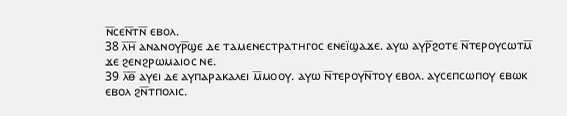ⲛ̅ⲥⲉⲛ̅ⲧⲛ̅ ⲉⲃⲟⲗ.
38 ⲗ̅ⲏ̅ ⲁⲛⲁⲛⲟⲩⲣ̅ϣⲉ ⲇⲉ ⲧⲁⲙⲉⲛⲉⲥⲧⲣⲁⲧⲏⲅⲟⲥ ⲉⲛⲉⲓ̈ϣⲁϫⲉ. ⲁⲩⲱ ⲁⲩⲣ̅ϩⲟⲧⲉ ⲛ̅ⲧⲉⲣⲟⲩⲥⲱⲧⲙ̅ ϫⲉ ϩⲉⲛϩⲣⲱⲙⲁⲓⲟⲥ ⲛⲉ.
39 ⲗ̅ⲑ̅ ⲁⲩⲉⲓ ⲇⲉ ⲁⲩⲡⲁⲣⲁⲕⲁⲗⲉⲓ ⲙ̅ⲙⲟⲟⲩ. ⲁⲩⲱ ⲛ̅ⲧⲉⲣⲟⲩⲛ̅ⲧⲟⲩ ⲉⲃⲟⲗ. ⲁⲩⲥⲉⲡⲥⲱⲡⲟⲩ ⲉⲃⲱⲕ ⲉⲃⲟⲗ ϩⲛ̅ⲧⲡⲟⲗⲓⲥ.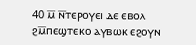40 ⲙ̅ ⲛ̅ⲧⲉⲣⲟⲩⲉⲓ ⲇⲉ ⲉⲃⲟⲗ ϩⲙ̅ⲡⲉϣⲧⲉⲕⲟ ⲁⲩⲃⲱⲕ ⲉϩⲟⲩⲛ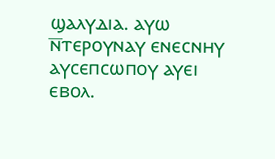ϣⲁⲗⲩⲇⲓⲁ. ⲁⲩⲱ ⲛ̅ⲧⲉⲣⲟⲩⲛⲁⲩ ⲉⲛⲉⲥⲛⲏⲩ ⲁⲩⲥⲉⲡⲥⲱⲡⲟⲩ ⲁⲩⲉⲓ ⲉⲃⲟⲗ.